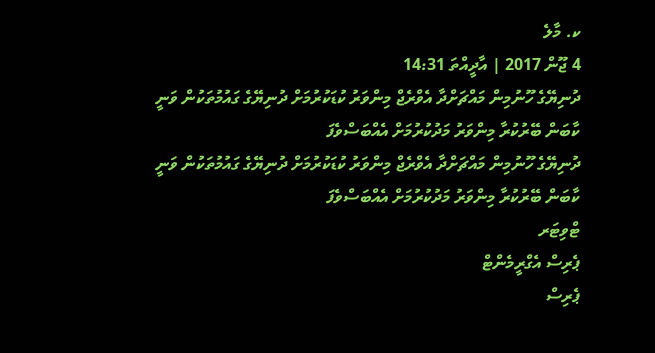ކ. މާލެ
4 ޖޫން 2017 | އާދީއްތަ 14:31
ދުނިޔޭގެ ހޫނުމިން މައްޗަށްދާ އެވްރެޖް މިންވަރު ކުޑަކުރުމަށް ދުނިޔޭގެ ގައުމުތަކުން ވަނީ ކާބަން ބޭރުކުރާ މިންވަރު މަދުކުރުމަށް އެއްބަސްވެފަ
ދުނިޔޭގެ ހޫނުމިން މައްޗަށްދާ އެވްރެޖް މިންވަރު ކުޑަކުރުމަށް ދުނިޔޭގެ ގައުމުތަކުން ވަނީ ކާބަން ބޭރުކުރާ މިންވަރު މަދުކުރުމަށް އެއްބަސްވެފަ
ޓްވިޓަރ
ޕެރިސް އެގްރީމެންޓް
ޕެރިސް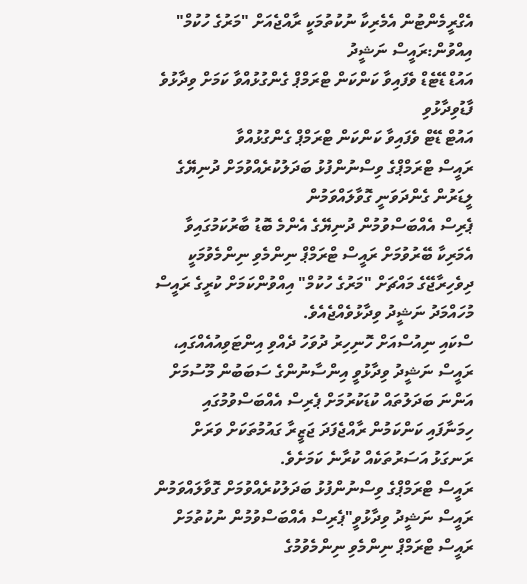އެގްރީމެންޓުން އެމެރިކާ ނުކުތުމަކީ ރާއްޖެއަށް "މަރުގެ ހުކުމް" އިއްވުން:ރައީސް ނަޝީދު
އައުޑް ޑޭޓެޑް ވެފައިވާ ކަންކަން ޓްރަމްޕް ގެންގުޅުއްވާ ކަމަށް ވިދާޅުވެ ފާޑުވިދާޅުވި
އައުޓް ޑޭޓް ވެފައިވާ ކަންކަން ޓްރަމްޕް ގެންގުޅުއްވާ
ރައީސް ޓްރަމްޕްގެ ވިސްނުންފުޅު ބަދަލުކުރެއްވުމަށް ދުނިޔޭގެ ލީޑަރުން ގެންދަވަނީ ގޮވާލައްވަމުން
ޕެރިސް އެއްބަސްވުމުން ދުނިޔޭގެ އެންމެ ބޮޑު ބާރުކަމުގައިވާ އެމަރިކާ ބޭރުވުމަށް ރައީސް ޓްރަމްޕް ނިންމެވި ނިންމެވުމަކީ ދިވެހިރާޖޭގެ މައްޗަށް "މަރުގެ ހުކުމް" އިއްވުންކަމަށް ކުރީގެ ރައީސް މުހައްމަދު ނަޝީދު ވިދާޅުވެއްޖެއެވެ.
ސްކައި ނިއުސްއަށް ހޮނިހިރު ދުވަހު ދެއްވި އިންޓަވިއުއެއްގައި،  ރައީސް ނަޝީދު ވިދާޅުވީ އިންސާނުންގެ ސަބަބުން މޫސުމަށް އަންނަ ބަދަލުތައް ކުޑަކުރުމަށް ޕެރިސް އެއްބަސްވުމުގައި ހިމަނާފައި ކަންކަމުން ރާއްޖެފަދަ ޖަޒީރާ ގައުމުތަކަށް ވަރަށް ރަނގަޅު އަސަރުތަކެއް ކުރާނެ ކަމަށެވެ.
ރައީސް ޓްރަމްޕްގެ ވިސްނުންފުޅު ބަދަލުކުރެއްވުމަށް ގޮވާލައްވަމުން ރައީސް ނަޝީދު ވިދާޅުވީ"ޕެރިސް އެއްބަސްވުމުން ނުކުތުމަށް ރައީސް ޓްރަމްޕް ނިންމެވި ނިންމެވުމުގެ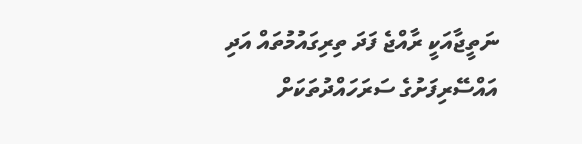ނަތީޖާއަކީ ރާއްޖެ ފަދަ ތިރިގައުމުތައް އަދި އައްސޭރިފަށުގެ ސަރަހައްދުތަކަށް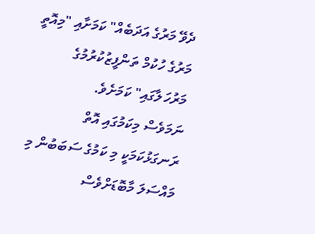ދެވޭ މަރުގެ އަދަބެއް" ކަމަށާއި "މިއޮތީ މަރުގެ ހުކުމް ތަންފީޒުކުރުމުގެ މަރުހަލާގައި" ކަމަށެވެ.
ނަމަވެސް މިކަމުގައި އޮތް ރަނގަޅުކަމަކީ މި ކަމުގެ ސަބަބުން މި މައްސަލަ މާބޮޑަށްވެސް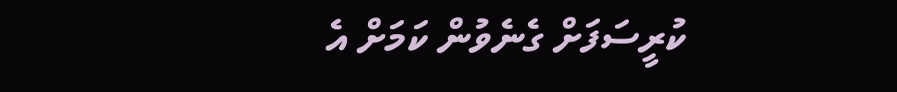ކުރީސަފަށް ގެނެވުން ކަމަށް އެ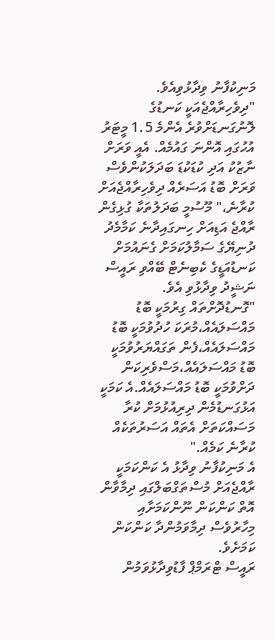މަނިކުފާނު ވިދާޅުވިއެވެ.
"ދިވެހިރާއްޖެއަކީ ކަނޑުގެ ލޮނުގަނޑަށްވުރެ އެންމެ 1.5 މީޓަރު އުހުގައި އޮންނަ ގައުމެއް. އެއީ ވަރަށް ނާޒުކު އަދި ކުޑަކުޑަ ބަދަލަކުންވެސް ވަރަށް ބޮޑު އަސަރެއް ދިވެހިރާއްޖެއަށް ކުރާނެ،" މޫސުމީ ބަދަލުތަކާ ގުޅިގެން ރާއްޖެ އަޑިއަށް ހިނގައިދާނެ ކަމާމެދު ދުނިޔޭގެ ސަމާލުކަމަށް ގެނައުމަށް ކަނޑުއަޑީގެ ކެބިނެޓް ބޭއްވި ރައީސް ނަޝީދު ވިދާޅުވި އެވެ.
"ގޮނޑުދޮށްތައް ގިރުމަކީ ބޮޑު މައްސަލައެއް،މުރަކަ ހުދުވުމަކީ ބޮޑު މައްސަލައެއް،ފެން ތަގައްޔަރުވުމަކީ ބޮޑު މައްސަލައެއް،މަސްވެރިކަން ދަށްވުމަކީ ބޮޑު މައްސަލައެއް.އެ ކަމަކީ އަޅުގަނޑުމެން ދިރިއުޅުމަށް ކުރާ މަސައްކަތަށް އެތައް އަސަރުތަކެއް ކުރާނެ ކަމެއް."
އެ މަނިކުފާނު ވިދާޅު އެ ކަންކަމަކީ ރާއްޖެއަށް މުސްތަގްބަލްގައި ދިމާވާން އޮތް ކަންކަން ނޫންކަމަށާއި މިހާރުވެސް ދިމާވަމުންދާ ކަންކަން ކަމަށެވެ.
ރައީސް ޓްރަމްޕް ފާޑުވިދާޅުވަމުން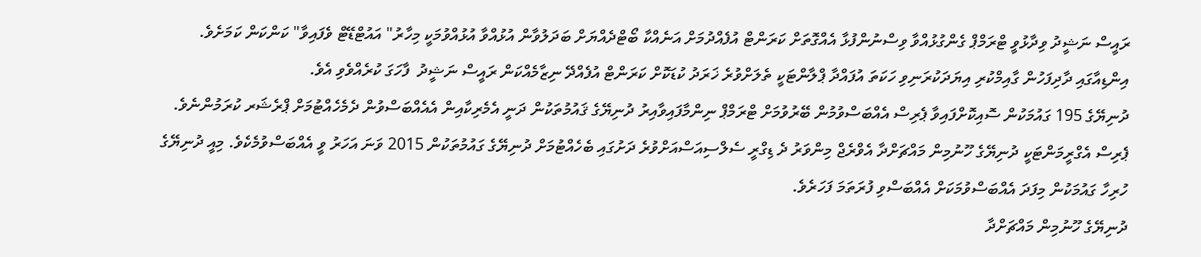ރައީސް ނަޝީދު ވިދާޅުވީ ޓްރަމްޕް ގެންގުޅުއްވާ ވިސްނުންފުޅާ އެއްގޮތަށް ކަރަންޓް އުފެއްދުމަށް އަނެއްކާ ބޯޓްދެއްޔަށް ބަދަލުވާން އުޅުއްވާ އުޅުއްވުމަކީ މިހާރު" އައުޓްޑޭޓް ވެފައިވާ" ކަންކަން ކަމަށެވެ.
އިންޑިއާގައި ދާދިފަހުން ގާއިމްކުރި އިޔަދަކުރަނިވި ހަކަތަ އުފައްދާ ޕްލާންޓަކީ ތެލަށްވުރެ ޚަރަދު ކުޑަކޮށް ކަރަންޓް އުފެއްދޭ ނިޒާމެއްކަން ރައީސް ނަޝީދު  ފާހަގަ ކުރެއްވެވި އެވެ.
ދުނިޔޭގެ 195 ގައުމަކުން ސޮއިކޮށްފައިވާ ޕެރިސް އެއްބަސްވުމުން ބޭރުވުމަށް ޓްރަމްޕް ނިންމާފައިވާއިރު ދުނިޔޭގެ ޤައުމުތަކުން ދަނީ އެމެރިކާއިން އެއެއްބަސްވުން ދެމެހެއްޓުމަށް ޕްރެޝަރ ކުރަމުންނެވެ.
ޕެރިސް އެގްރީމަންޓަކީ ދުނިޔޭގެ ހޫނުމިން މައްޗަށްދާ އެވްރެޖް މިންވަރު ދެ ޑިގްރީ ސެލްސިއަސްއަށްވުރެ ދަށުގައި ބެހެއްޓުމަށް ދުނިޔޭގެ ގައުމުތަކުން 2015 ވަނަ އަހަރު ވީ އެއްބަސްވުމެކެވެ. މިއީ ދުނިޔޭގެ ހުރިހާ ގައުމަކުން މިފަދަ އެއްބަސްވުމަކަށް އެއްބަސްވި ފުރަތަމަ ފަހަރެވެ.
ދުނިޔޭގެ ހޫނުމިން މައްޗަށްދާ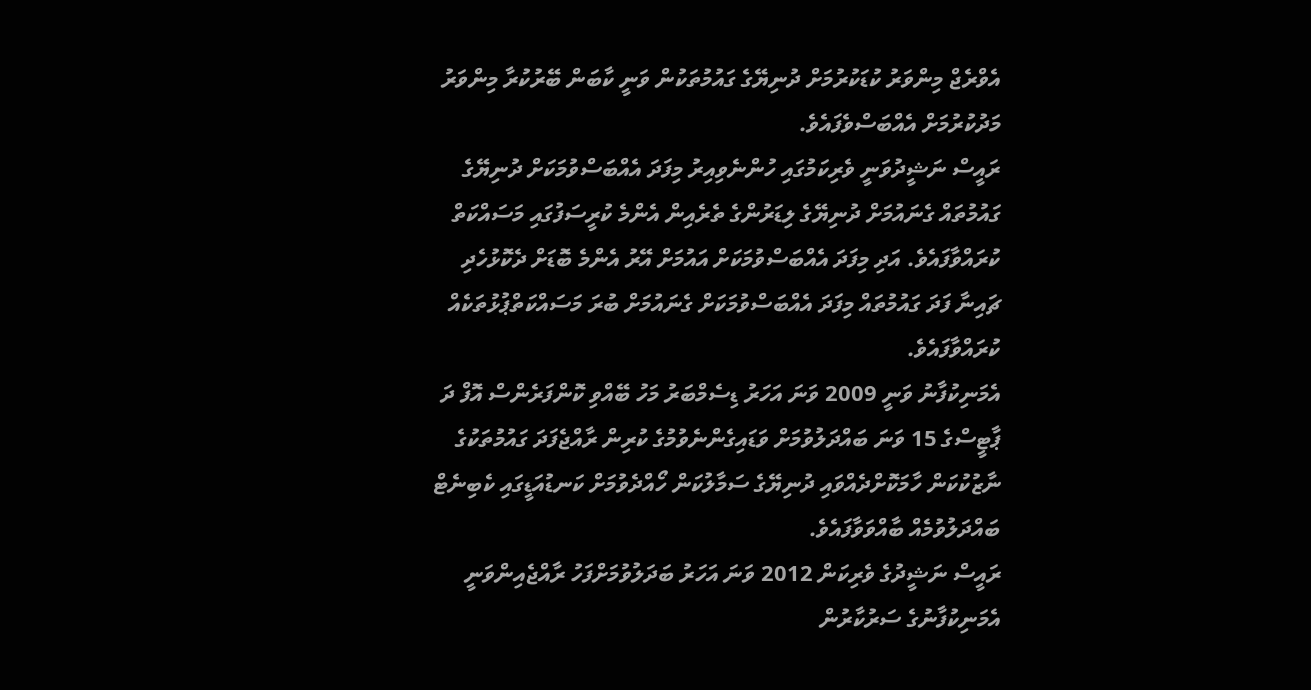އެވްރެޖް މިންވަރު ކުޑަކުރުމަށް ދުނިޔޭގެ ގައުމުތަކުން ވަނީ ކާބަން ބޭރުކުރާ މިންވަރު މަދުކުރުމަށް އެއްބަސްވެފައެވެ.
ރައީސް ނަޝީދުވަނީ ވެރިކަމުގައި ހުންނެވިއިރު މިފަދަ އެއްބަސްވުމަކަށް ދުނިޔޭގެ ގައުމުތައް ގެނައުމަށް ދުނިޔޭގެ ލިޑަރުންގެ ތެރެއިން އެންމެ ކުރީސަފުގައި މަސައްކަތް ކުރައްވާފައެވެ. އަދި މިފަދަ އެއްބަސްވުމަކަށް އައުމަށް އޭރު އެންމެ ބޮޑަށް ދެކޮޅުހެދި ޗައިނާ ފަދަ ގައުމުތައް މިފަދަ އެއްބަސްވުމަކަށް ގެނައުމަށް ބުރަ މަސައްކަތްޕުޅުތަކެއް ކުރައްވާފައެވެ.
އެމަނިކުފާނު ވަނީ 2009 ވަނަ އަހަރު ޑިސެމްބަރު މަހު ބޭއްވި ކޮންފަރެންސް އޮފް ދަ ޕާޓީސްގެ 15 ވަނަ ބައްދަލުވުމަށް ވަޑައިގެންނެވުމުގެ ކުރިން ރާއްޖެފަދަ ގައުމުތަކުގެ ނާޒުކުކަން ހާމަކޮށްދެއްވައި ދުނިޔޭގެ ސަމާލުކަން ހޯއްދެވުމަށް ކަނޑުއަޑީގައި ކެބިނެޓް ބައްދަލުވުމެއް ބާއްވަވާފައެވެ.
ރައީސް ނަޝީދުގެ ވެރިކަން 2012 ވަނަ އަހަރު ބަދަލުވުމަށްފަހު ރާއްޖެއިންވަނީ އެމަނިކުފާނުގެ ސަރުކާރުން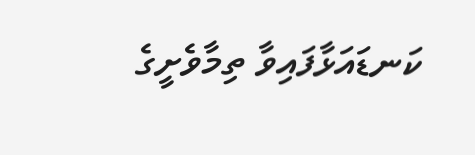ކަނޑައަޅާފައިވާ ތިމާވެށީގެ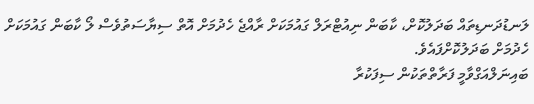ލަނޑުދަނޑިތައް ބަދަލުކޮށް، ކާބަން ނިއުޓްރަލް ގައުމަކަށް ރާއްޖެ ހެދުމަށް އޮތް ސިޔާސަތުވެސް ލޯ ކާބަން ގައުމަކަށް ހެދުމަށް ބަދަލުކޮށްފައެވެ.
ބައިނަލްއަގްވާމީ ފަރާތްތަކުން ސިފަކުރާ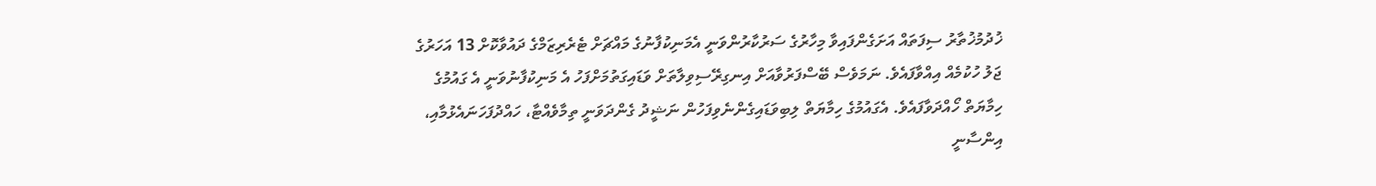ޚުދުމުޚުތާރު ސިފަތައް އަށަގެންފައިވާ މިހާރުގެ ސަރުކާރުންވަނީ އެމަނިކުފާނުގެ މައްޗަށް ޓެރެރިޒަމްގެ ދައުވާކޮށް 13 އަހަރުގެ ޖަލު ހުކުމެއް އިއްވާފައެވެ. ނަމަވެސް ބޭސްފަރުވާއަށް އިނގިރޭސިވިލާތަށް ވަޑައިގަތުމަށްފަހު އެ މަނިކުފާނުވަނީ އެ ގައުމުގެ ހިމާޔަތް ހޯއްދަވާފައެވެ. އެގައުމުގެ ހިމާޔަތް ލިބިވަޑައިގެންނެވިފަހުން ނަޝީދު ގެންދަވަނީ ތިމާވެއްޓާ، ހައްދުފަހަނައެޅުމާއި، އިންސާނީ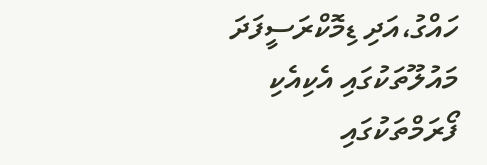ހައްގު،އަދި ޑިމޮކްރަސީފަދަ މައުލޫތަކުގައި އެކިއެކި ފޯރަމްތަކުގައި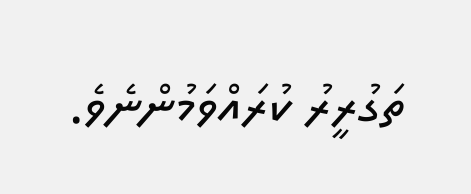ތަގުރީރު ކުރައްވަމުންނެވެ.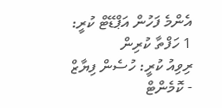އެންމެ ފަހުން އަޕްޑޭޓް ކުރީ: 1 ހަފްތާ ކުރިން
ރިވިއު ކުރީ: ހުސެން ފިޔާޒް
- ކޮމެންޓް